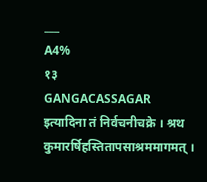___
A4%
१३
GANGACASSAGAR
इत्यादिना तं निर्वचनीचक्रे । श्रथ कुमारर्षिहस्तितापसाश्रममागमत् ।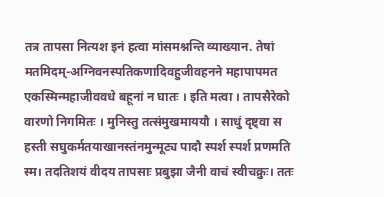तत्र तापसा नित्यश इनं हत्वा मांसमश्नन्ति व्याख्यान. तेषां मतमिदम्-अग्निवनस्पतिकणादिवहुजीवहनने महापापमत एकस्मिन्महाजीववधे बहूनां न घातः । इति मत्वा । तापसैरेको वारणो निगमितः । मुनिस्तु तत्संमुखमाययौ । साधुं दृष्ट्वा स हस्ती सघुकर्मतयाखानस्तंनमुन्मूट्य पादौ स्पर्श स्पर्श प्रणमति स्म। तदतिशयं वीदय तापसाः प्रबुझा जैनी वाचं स्वीचक्रुः। ततः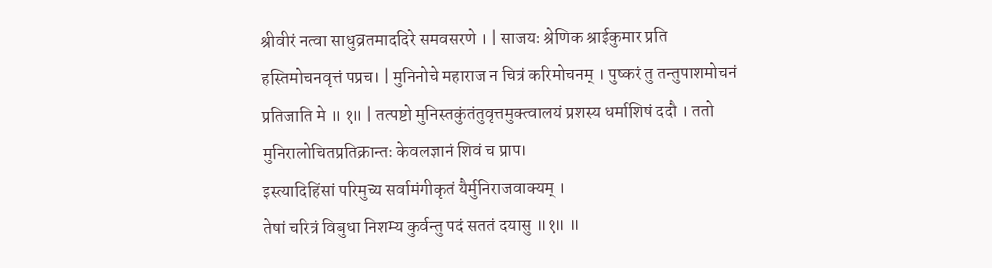श्रीवीरं नत्वा साधुव्रतमाददिरे समवसरणे । | साजयः श्रेणिक श्राईकुमार प्रति हस्तिमोचनवृत्तं पप्रच। | मुनिनोचे महाराज न चित्रं करिमोचनम् । पुष्करं तु तन्तुपाशमोचनं प्रतिजाति मे ॥ १॥ | तत्पष्टो मुनिस्तकुंतंतुवृत्तमुक्त्वालयं प्रशस्य धर्माशिषं ददौ । ततो मुनिरालोचितप्रतिक्रान्तः केवलज्ञानं शिवं च प्राप।
इस्त्यादिहिंसां परिमुच्य सर्वामंगीकृतं यैर्मुनिराजवाक्यम् ।
तेषां चरित्रं विबुधा निशम्य कुर्वन्तु पदं सततं दयासु ॥१॥ ॥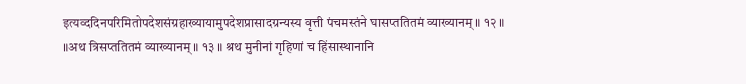इत्यव्ददिनपरिमितोपदेशसंग्रहाख्यायामुपदेशप्रासादग्रन्यस्य वृत्ती पंचमस्तंने घासप्ततितमं व्याख्यानम् ॥ १२ ॥
॥अथ त्रिसप्ततितमं व्याख्यानम् ॥ १३ ॥ श्रथ मुनीनां गृहिणां च हिंसास्थानानि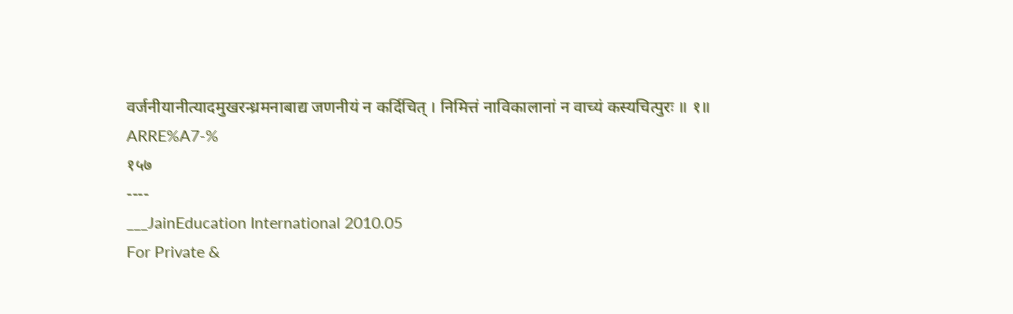वर्जनीयानीत्यादमुखरन्ध्रमनाबाद्य जणनीयं न कर्दिचित् । निमित्तं नाविकालानां न वाच्यं कस्यचित्पुरः ॥ १॥
ARRE%A7-%
१५७
----
___JainEducation International 2010.05
For Private &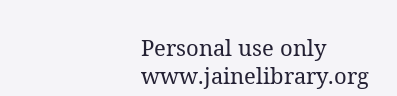Personal use only
www.jainelibrary.org